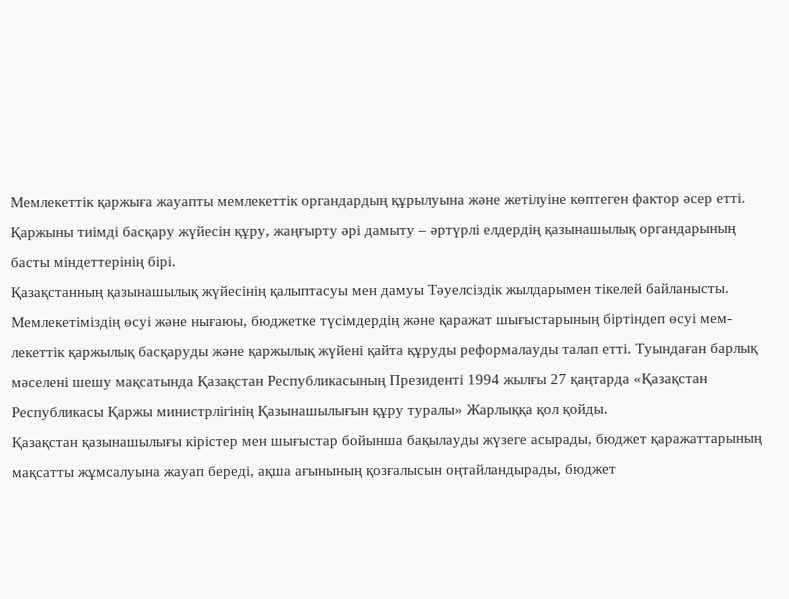Мемлекеттік қаржыға жауапты мемлекеттік органдардың құрылуына және жетілуіне көптеген фактор әсер етті. Қаржыны тиімді басқару жүйесін құру, жаңғырту әрі дамыту – әртүрлі елдердің қазынашылық органдарының басты міндеттерінің бірі.
Қазақстанның қазынашылық жүйесінің қалыптасуы мен дамуы Тәуелсіздік жылдарымен тікелей байланысты. Мемлекетіміздің өсуі және нығаюы, бюджетке түсімдердің және қаражат шығыстарының біртіндеп өсуі мем-лекеттік қаржылық басқаруды және қаржылық жүйені қайта құруды реформалауды талап етті. Туындаған барлық мәселені шешу мақсатында Қазақстан Республикасының Президенті 1994 жылғы 27 қаңтарда «Қазақстан Республикасы Қаржы министрлігінің Қазынашылығын құру туралы» Жарлыққа қол қойды.
Қазақстан қазынашылығы кірістер мен шығыстар бойынша бақылауды жүзеге асырады, бюджет қаражаттарының мақсатты жұмсалуына жауап береді, ақша ағынының қозғалысын оңтайландырады, бюджет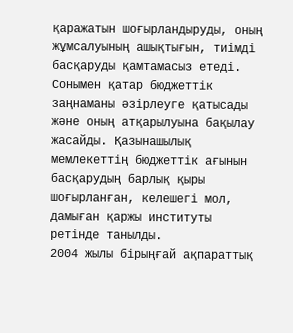қаражатын шоғырландыруды, оның жұмсалуының ашықтығын, тиімді басқаруды қамтамасыз етеді. Сонымен қатар бюджеттік заңнаманы әзірлеуге қатысады және оның атқарылуына бақылау жасайды. Қазынашылық мемлекеттің бюджеттік ағынын басқарудың барлық қыры шоғырланған, келешегі мол, дамыған қаржы институты ретінде танылды.
2004 жылы бірыңғай ақпараттық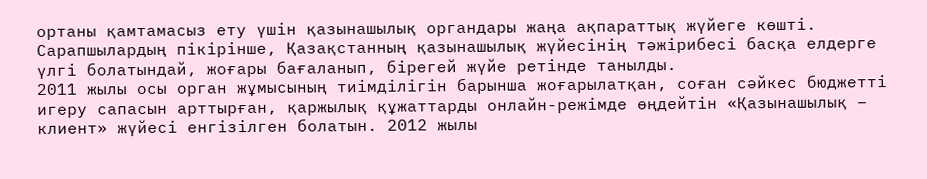ортаны қамтамасыз ету үшін қазынашылық органдары жаңа ақпараттық жүйеге көшті. Сарапшылардың пікірінше, Қазақстанның қазынашылық жүйесінің тәжірибесі басқа елдерге үлгі болатындай, жоғары бағаланып, бірегей жүйе ретінде танылды.
2011 жылы осы орган жұмысының тиімділігін барынша жоғарылатқан, соған сәйкес бюджетті игеру сапасын арттырған, қаржылық құжаттарды онлайн-режімде өңдейтін «Қазынашылық – клиент» жүйесі енгізілген болатын. 2012 жылы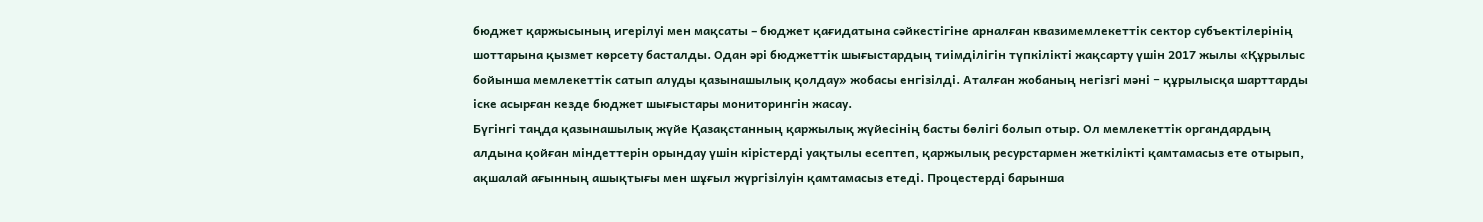бюджет қаржысының игерілуі мен мақсаты – бюджет қағидатына сәйкестігіне арналған квазимемлекеттік сектор субъектілерінің шоттарына қызмет көрсету басталды. Одан әрі бюджеттік шығыстардың тиімділігін түпкілікті жақсарту үшін 2017 жылы «Құрылыс бойынша мемлекеттік сатып алуды қазынашылық қолдау» жобасы енгізілді. Аталған жобаның негізгі мәні − құрылысқа шарттарды іске асырған кезде бюджет шығыстары мониторингін жасау.
Бүгінгі таңда қазынашылық жүйе Қазақстанның қаржылық жүйесінің басты бөлігі болып отыр. Ол мемлекеттік органдардың алдына қойған міндеттерін орындау үшін кірістерді уақтылы есептеп, қаржылық ресурстармен жеткілікті қамтамасыз ете отырып, ақшалай ағынның ашықтығы мен шұғыл жүргізілуін қамтамасыз етеді. Процестерді барынша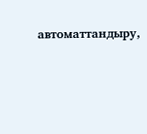автоматтандыру,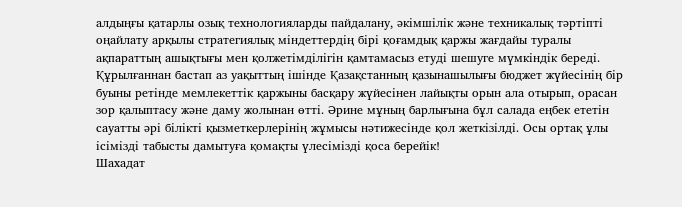алдыңғы қатарлы озық технологияларды пайдалану, әкімшілік және техникалық тәртіпті оңайлату арқылы стратегиялық міндеттердің бірі қоғамдық қаржы жағдайы туралы ақпараттың ашықтығы мен қолжетімділігін қамтамасыз етуді шешуге мүмкіндік береді.
Құрылғаннан бастап аз уақыттың ішінде Қазақстанның қазынашылығы бюджет жүйесінің бір буыны ретінде мемлекеттік қаржыны басқару жүйесінен лайықты орын ала отырып, орасан зор қалыптасу және даму жолынан өтті. Әрине мұның барлығына бұл салада еңбек ететін сауатты әрі білікті қызметкерлерінің жұмысы нәтижесінде қол жеткізілді. Осы ортақ ұлы ісімізді табысты дамытуға қомақты үлесімізді қоса берейік!
Шахадат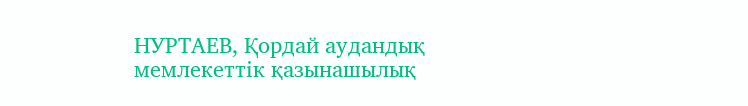НУРТАЕВ, Қордай аудандық мемлекеттік қазынашылық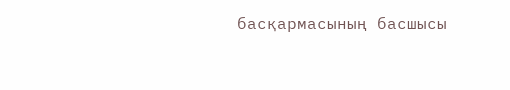басқармасының басшысы